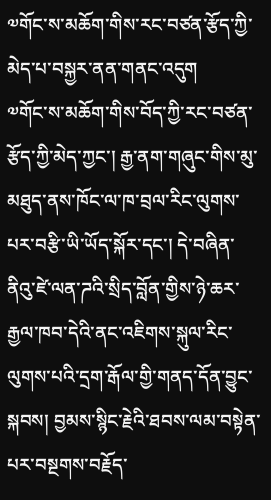༧གོང་ས་མཆོག་གིས་རང་བཙན་རྩོད་ཀྱི་མེད་པ་བསྐྱར་ནན་གནང་འདུག
༧གོང་ས་མཆོག་གིས་བོད་ཀྱི་རང་བཙན་རྩོད་ཀྱི་མེད་ཀྱང་། རྒྱ་ནག་གཞུང་གིས་མུ་མཐུད་ནས་ཁོང་ལ་ཁ་བྲལ་རིང་ལུགས་པར་བརྩི་ཡི་ཡོད་སྐོར་དང་། དེ་བཞིན་ནིའུ་ཛེ་ལན་ཌའི་སྲིད་བློན་གྱིས་ཉེ་ཆར་རྒྱལ་ཁབ་དེའི་ནང་འཇིགས་སྐུལ་རིང་ལུགས་པའི་དྲག་རྒོལ་གྱི་གནད་དོན་བྱུང་སྐབས། བྱམས་སྙིང་རྗེའི་ཐབས་ལམ་བསྟེན་པར་བསྔགས་བརྗོད་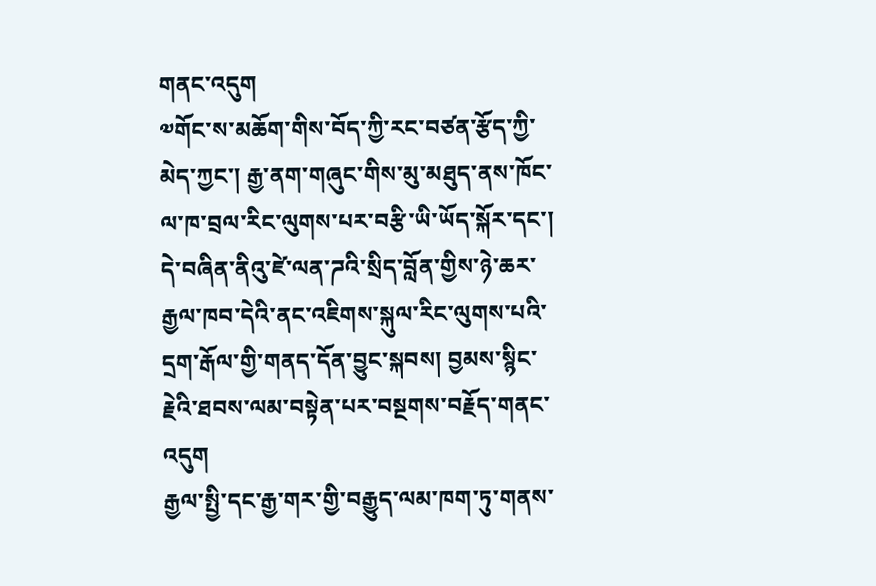གནང་འདུག
༧གོང་ས་མཆོག་གིས་བོད་ཀྱི་རང་བཙན་རྩོད་ཀྱི་མེད་ཀྱང་། རྒྱ་ནག་གཞུང་གིས་མུ་མཐུད་ནས་ཁོང་ལ་ཁ་བྲལ་རིང་ལུགས་པར་བརྩི་ཡི་ཡོད་སྐོར་དང་། དེ་བཞིན་ནིའུ་ཛེ་ལན་ཌའི་སྲིད་བློན་གྱིས་ཉེ་ཆར་རྒྱལ་ཁབ་དེའི་ནང་འཇིགས་སྐུལ་རིང་ལུགས་པའི་དྲག་རྒོལ་གྱི་གནད་དོན་བྱུང་སྐབས། བྱམས་སྙིང་རྗེའི་ཐབས་ལམ་བསྟེན་པར་བསྔགས་བརྗོད་གནང་འདུག
རྒྱལ་སྤྱི་དང་རྒྱ་གར་གྱི་བརྒྱུད་ལམ་ཁག་ཏུ་གནས་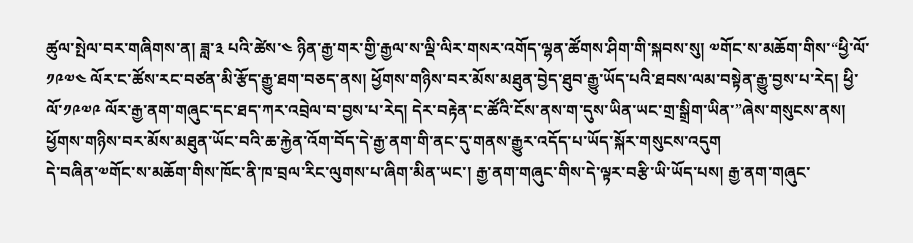ཚུལ་སྤེལ་བར་གཞིགས་ན། ཟླ་༣ པའི་ཚེས་༤ ཉིན་རྒྱ་གར་གྱི་རྒྱལ་ས་ལྡི་ལིར་གསར་འགོད་ལྷན་ཚོགས་ཤིག་གི་སྐབས་སུ། ༧གོང་ས་མཆོག་གིས་“ཕྱི་ལོ་༡༩༧༤ ལོར་ང་ཚོས་རང་བཙན་མི་རྩོད་རྒྱུ་ཐག་བཅད་ནས། ཕྱོགས་གཉིས་བར་མོས་མཐུན་བྱེད་ཐུབ་རྒྱུ་ཡོད་པའི་ཐབས་ལམ་བསྟེན་རྒྱུ་བྱས་པ་རེད། ཕྱི་ལོ་༡༩༧༩ ལོར་རྒྱ་ནག་གཞུང་དང་ཐད་ཀར་འབྲེལ་བ་བྱས་པ་རེད། དེར་བརྟེན་ང་ཚོའི་ངོས་ནས་ག་དུས་ཡིན་ཡང་གྲ་སྒྲིག་ཡིན་”ཞེས་གསུངས་ནས། ཕྱོགས་གཉིས་བར་མོས་མཐུན་ཡོང་བའི་ཆ་རྐྱེན་འོག་བོད་དེ་རྒྱ་ནག་གི་ནང་དུ་གནས་རྒྱུར་འདོད་པ་ཡོད་སྐོར་གསུངས་འདུག
དེ་བཞིན་༧གོང་ས་མཆོག་གིས་ཁོང་ནི་ཁ་བྲལ་རིང་ལུགས་པ་ཞིག་མིན་ཡང་། རྒྱ་ནག་གཞུང་གིས་དེ་ལྟར་བརྩི་ཡི་ཡོད་པས། རྒྱ་ནག་གཞུང་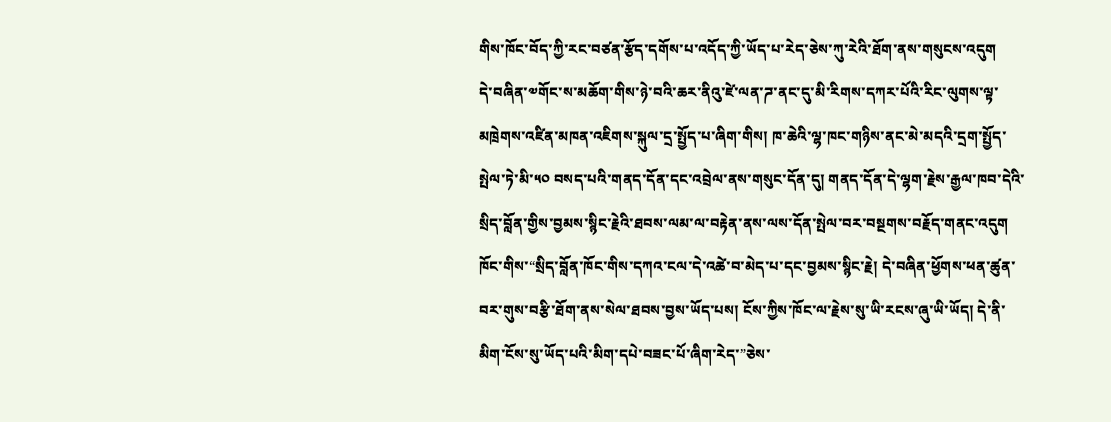གིས་ཁོང་བོད་ཀྱི་རང་བཙན་རྩོད་དགོས་པ་འདོད་ཀྱི་ཡོད་པ་རེད་ཅེས་ཀུ་རེའི་ཐོག་ནས་གསུངས་འདུག
དེ་བཞིན་༧གོང་ས་མཆོག་གིས་ཉེ་བའི་ཆར་ནིའུ་ཛེ་ལན་ཌ་ནང་དུ་མི་རིགས་དཀར་པོའི་རིང་ལུགས་ལྟ་མཁྲེགས་འཛིན་མཁན་འཇིགས་སྐུལ་དྲ་སྤྱོད་པ་ཞིག་གིས། ཁ་ཆེའི་ལྷ་ཁང་གཉིས་ནང་མེ་མདའི་དྲག་སྤྱོད་སྤེལ་ཏེ་མི་༥༠ བསད་པའི་གནད་དོན་དང་འབྲེལ་ནས་གསུང་དོན་དུ། གནད་དོན་དེ་ལྷག་རྗེས་རྒྱལ་ཁབ་དེའི་སྲིད་བློན་གྱིས་བྱམས་སྙིང་རྗེའི་ཐབས་ལམ་ལ་བརྟེན་ནས་ལས་དོན་སྤེལ་བར་བསྔགས་བརྗོད་གནང་འདུག ཁོང་གིས་“སྲིད་བློན་ཁོང་གིས་དཀའ་ངལ་དེ་འཚེ་བ་མེད་པ་དང་བྱམས་སྙིང་རྗེ། དེ་བཞིན་ཕྱོགས་ཕན་ཚུན་བར་གུས་བརྩི་ཐོག་ནས་སེལ་ཐབས་བྱས་ཡོད་པས། ངོས་ཀྱིས་ཁོང་ལ་རྗེས་སུ་ཡི་རངས་ཞུ་ཡི་ཡོད། དེ་ནི་མིག་ངོས་སུ་ཡོད་པའི་མིག་དཔེ་བཟང་པོ་ཞིག་རེད་”ཅེས་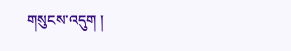གསུངས་འདུག །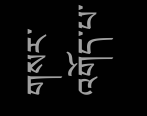གསར་འགོད་པ་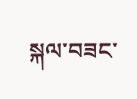སྐལ་བཟང་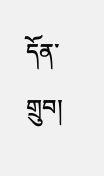དོན་གྲུབ།